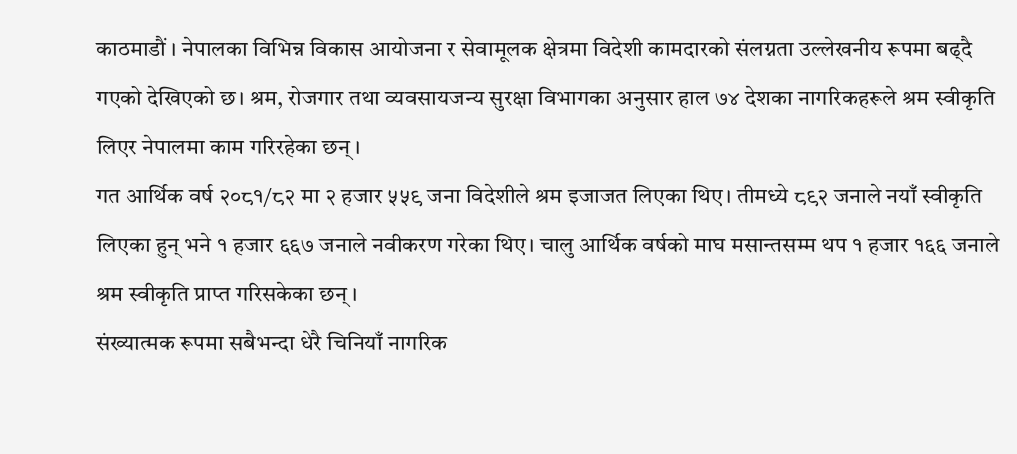काठमाडौं । नेपालका विभिन्न विकास आयोजना र सेवामूलक क्षेत्रमा विदेशी कामदारको संलग्नता उल्लेखनीय रूपमा बढ्दै गएको देखिएको छ। श्रम, रोजगार तथा व्यवसायजन्य सुरक्षा विभागका अनुसार हाल ७४ देशका नागरिकहरूले श्रम स्वीकृति लिएर नेपालमा काम गरिरहेका छन्।
गत आर्थिक वर्ष २०८१/८२ मा २ हजार ५५९ जना विदेशीले श्रम इजाजत लिएका थिए। तीमध्ये ८९२ जनाले नयाँ स्वीकृति लिएका हुन् भने १ हजार ६६७ जनाले नवीकरण गरेका थिए। चालु आर्थिक वर्षको माघ मसान्तसम्म थप १ हजार १६६ जनाले श्रम स्वीकृति प्राप्त गरिसकेका छन्।
संख्यात्मक रूपमा सबैभन्दा धेरै चिनियाँ नागरिक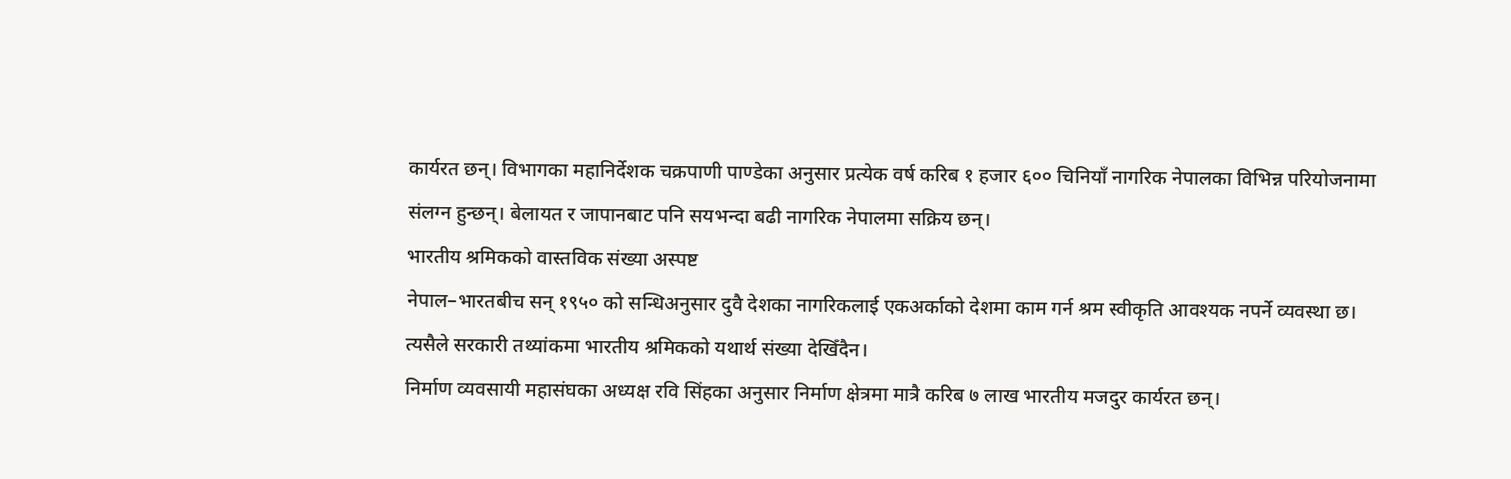कार्यरत छन्। विभागका महानिर्देशक चक्रपाणी पाण्डेका अनुसार प्रत्येक वर्ष करिब १ हजार ६०० चिनियाँ नागरिक नेपालका विभिन्न परियोजनामा संलग्न हुन्छन्। बेलायत र जापानबाट पनि सयभन्दा बढी नागरिक नेपालमा सक्रिय छन्।
भारतीय श्रमिकको वास्तविक संख्या अस्पष्ट
नेपाल–भारतबीच सन् १९५० को सन्धिअनुसार दुवै देशका नागरिकलाई एकअर्काको देशमा काम गर्न श्रम स्वीकृति आवश्यक नपर्ने व्यवस्था छ। त्यसैले सरकारी तथ्यांकमा भारतीय श्रमिकको यथार्थ संख्या देखिँदैन।
निर्माण व्यवसायी महासंघका अध्यक्ष रवि सिंहका अनुसार निर्माण क्षेत्रमा मात्रै करिब ७ लाख भारतीय मजदुर कार्यरत छन्।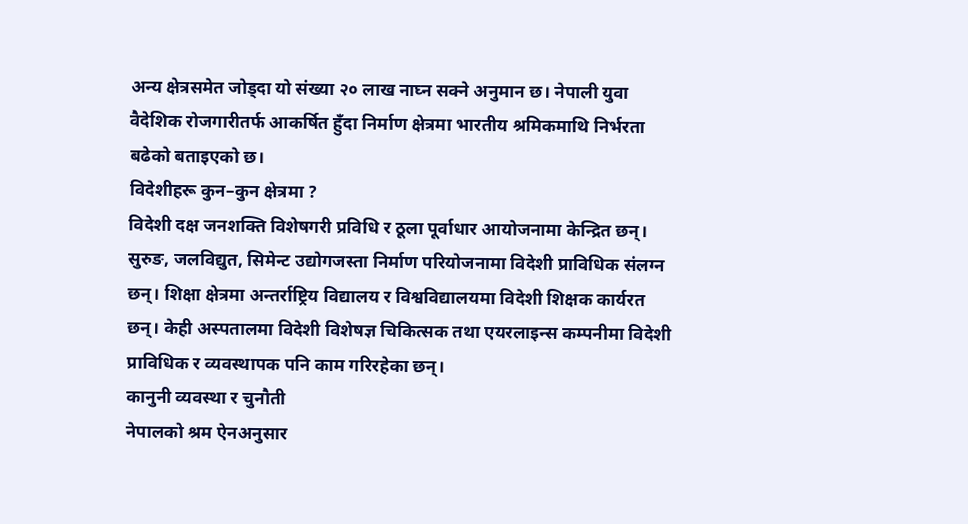अन्य क्षेत्रसमेत जोड्दा यो संख्या २० लाख नाघ्न सक्ने अनुमान छ। नेपाली युवा वैदेशिक रोजगारीतर्फ आकर्षित हुँदा निर्माण क्षेत्रमा भारतीय श्रमिकमाथि निर्भरता बढेको बताइएको छ।
विदेशीहरू कुन–कुन क्षेत्रमा ?
विदेशी दक्ष जनशक्ति विशेषगरी प्रविधि र ठूला पूर्वाधार आयोजनामा केन्द्रित छन्। सुरुङ, जलविद्युत, सिमेन्ट उद्योगजस्ता निर्माण परियोजनामा विदेशी प्राविधिक संलग्न छन्। शिक्षा क्षेत्रमा अन्तर्राष्ट्रिय विद्यालय र विश्वविद्यालयमा विदेशी शिक्षक कार्यरत छन्। केही अस्पतालमा विदेशी विशेषज्ञ चिकित्सक तथा एयरलाइन्स कम्पनीमा विदेशी प्राविधिक र व्यवस्थापक पनि काम गरिरहेका छन्।
कानुनी व्यवस्था र चुनौती
नेपालको श्रम ऐनअनुसार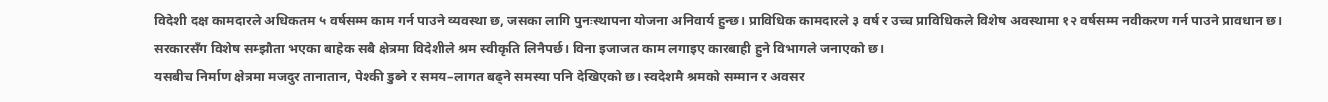विदेशी दक्ष कामदारले अधिकतम ५ वर्षसम्म काम गर्न पाउने व्यवस्था छ, जसका लागि पुनःस्थापना योजना अनिवार्य हुन्छ। प्राविधिक कामदारले ३ वर्ष र उच्च प्राविधिकले विशेष अवस्थामा १२ वर्षसम्म नवीकरण गर्न पाउने प्रावधान छ।
सरकारसँग विशेष सम्झौता भएका बाहेक सबै क्षेत्रमा विदेशीले श्रम स्वीकृति लिनैपर्छ। विना इजाजत काम लगाइए कारबाही हुने विभागले जनाएको छ।
यसबीच निर्माण क्षेत्रमा मजदुर तानातान, पेश्की डुब्ने र समय–लागत बढ्ने समस्या पनि देखिएको छ। स्वदेशमै श्रमको सम्मान र अवसर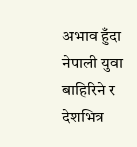अभाव हुँदा नेपाली युवा बाहिरिने र देशभित्र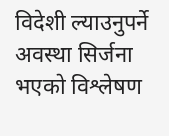विदेशी ल्याउनुपर्ने अवस्था सिर्जना भएको विश्लेषण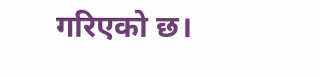गरिएको छ।